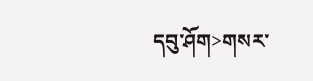དབུ་ཤོག>གསར་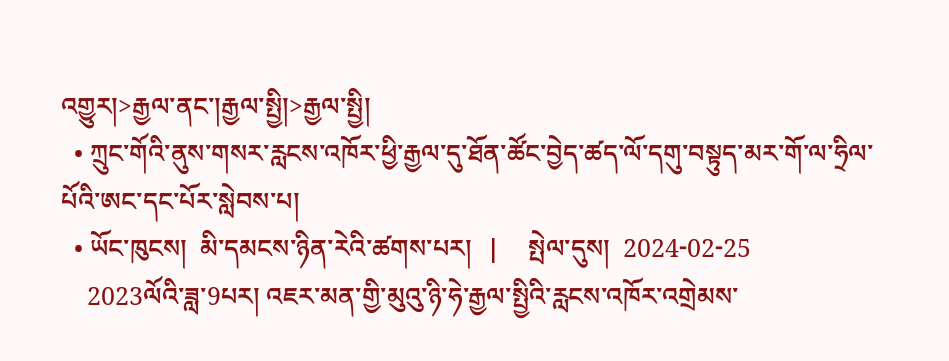འགྱུར།>རྒྱལ་ནང་།རྒྱལ་སྤྱི།>རྒྱལ་སྤྱི།
  • ཀྲུང་གོའི་ནུས་གསར་རླངས་འཁོར་ཕྱི་རྒྱལ་དུ་ཐོན་ཚོང་བྱེད་ཚད་ལོ་དགུ་བསྟུད་མར་གོ་ལ་ཧྲིལ་པོའི་ཨང་དང་པོར་སླེབས་པ།
  • ཡོང་ཁུངས།  མི་དམངས་ཉིན་རེའི་ཚགས་པར།   |     སྤེལ་དུས།  2024-02-25
    2023ལོའི་ཟླ་9པར། འཇར་མན་གྱི་མུའུ་ཉི་ཧེ་རྒྱལ་སྤྱིའི་རླངས་འཁོར་འགྲེམས་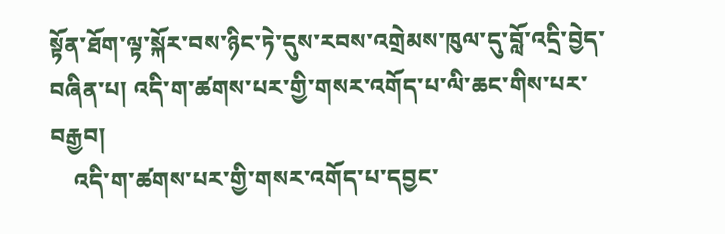སྟོན་ཐོག་ལྟ་སྐོར་བས་ཉིང་ཏེ་དུས་རབས་འགྲེམས་ཁུལ་དུ་བློ་འདྲི་བྱེད་བཞིན་པ། འདི་ག་ཚགས་པར་གྱི་གསར་འགོད་པ་ལི་ཆང་གིས་པར་བརྒྱབ།
    འདི་ག་ཚགས་པར་གྱི་གསར་འགོད་པ་དབྱང་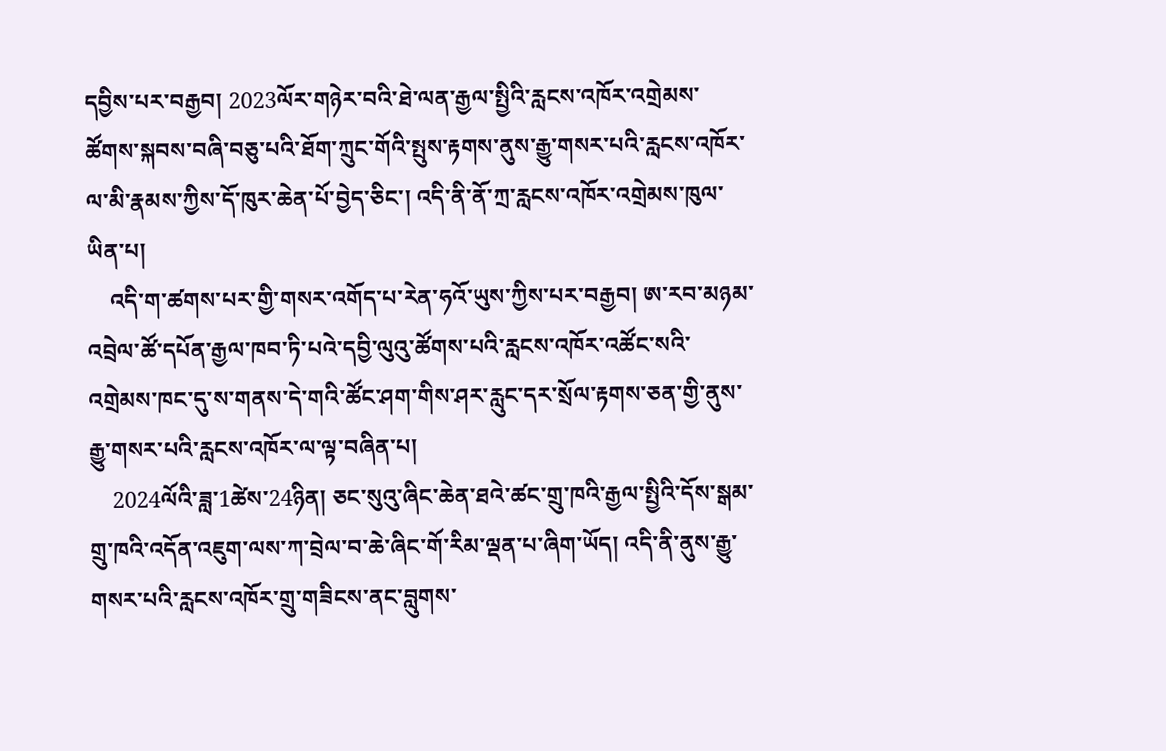དབྱིས་པར་བརྒྱབ། 2023ལོར་གཉེར་བའི་ཐེ་ལན་རྒྱལ་སྤྱིའི་རླངས་འཁོར་འགྲེམས་ཚོགས་སྐབས་བཞི་བཅུ་པའི་ཐོག་ཀྲུང་གོའི་སྤུས་རྟགས་ནུས་རྒྱུ་གསར་པའི་རླངས་འཁོར་ལ་མི་རྣམས་ཀྱིས་དོ་ཁུར་ཆེན་པོ་བྱེད་ཅིང་། འདི་ནི་ནོ་ཀྲ་རླངས་འཁོར་འགྲེམས་ཁུལ་ཡིན་པ།
    འདི་ག་ཚགས་པར་གྱི་གསར་འགོད་པ་རེན་ཧའོ་ཡུས་ཀྱིས་པར་བརྒྱབ། ཨ་རབ་མཉམ་འབྲེལ་ཚོ་དཔོན་རྒྱལ་ཁབ་ཏི་པའེ་དབྱི་ལུའུ་ཚོགས་པའི་རླངས་འཁོར་འཚོང་སའི་འགྲེམས་ཁང་དུ་ས་གནས་དེ་གའི་ཚོང་ཤག་གིས་ཤར་རླུང་དར་སྲོལ་རྟགས་ཅན་གྱི་ནུས་རྒྱུ་གསར་པའི་རླངས་འཁོར་ལ་ལྟ་བཞིན་པ།
    2024ལོའི་ཟླ་1ཚེས་24ཉིན། ཅང་སུའུ་ཞིང་ཆེན་ཐའེ་ཚང་གྲུ་ཁའི་རྒྱལ་སྤྱིའི་དོས་སྒམ་གྲུ་ཁའི་འདོན་འཇུག་ལས་ཀ་བྲེལ་བ་ཆེ་ཞིང་གོ་རིམ་ལྡན་པ་ཞིག་ཡོད། འདི་ནི་ནུས་རྒྱུ་གསར་པའི་རླངས་འཁོར་གྲུ་གཟིངས་ནང་བླུགས་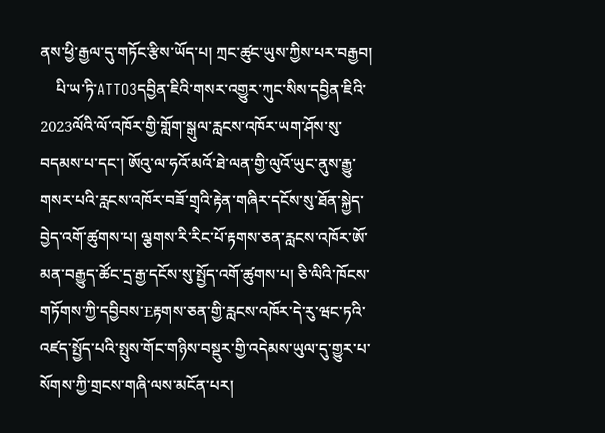ནས་ཕྱི་རྒྱལ་དུ་གཏོང་རྩིས་ཡོད་པ། ཀྲང་ཚུང་ཡུས་ཀྱིས་པར་བརྒྱབ།
    པི་ཡ་ཏི་ATTO3དབྱིན་ཇིའི་གསར་འགྱུར་ཀུང་སིས་དབྱིན་ཇིའི་2023ལོའི་ལོ་འཁོར་གྱི་གློག་སྒུལ་རླངས་འཁོར་ཡག་ཤོས་སུ་བདམས་པ་དང་། ཨོའུ་ལ་ཧའོ་མའོ་ཐེ་ལན་གྱི་ལུའོ་ཡུང་ནུས་རྒྱུ་གསར་པའི་རླངས་འཁོར་བཟོ་གྲྭའི་རྟེན་གཞིར་དངོས་སུ་ཐོན་སྐྱེད་བྱེད་འགོ་ཚུགས་པ། ལྕགས་རི་རིང་པོ་རྟགས་ཅན་རླངས་འཁོར་ཨོ་མན་བརྒྱུད་ཚོང་དྲ་རྒྱ་དངོས་སུ་སྤྱོད་འགོ་ཚུགས་པ། ཅི་ལིའི་ཁོངས་གཏོགས་ཀྱི་དབྱིབས་Eརྟགས་ཅན་གྱི་རླངས་འཁོར་དེ་རུ་ཝང་ཏའི་འཛད་སྤྱོད་པའི་སྤུས་གོང་གཉིས་བསྡུར་གྱི་འདེམས་ཡུལ་དུ་གྱུར་པ་སོགས་ཀྱི་གྲངས་གཞི་ལས་མངོན་པར།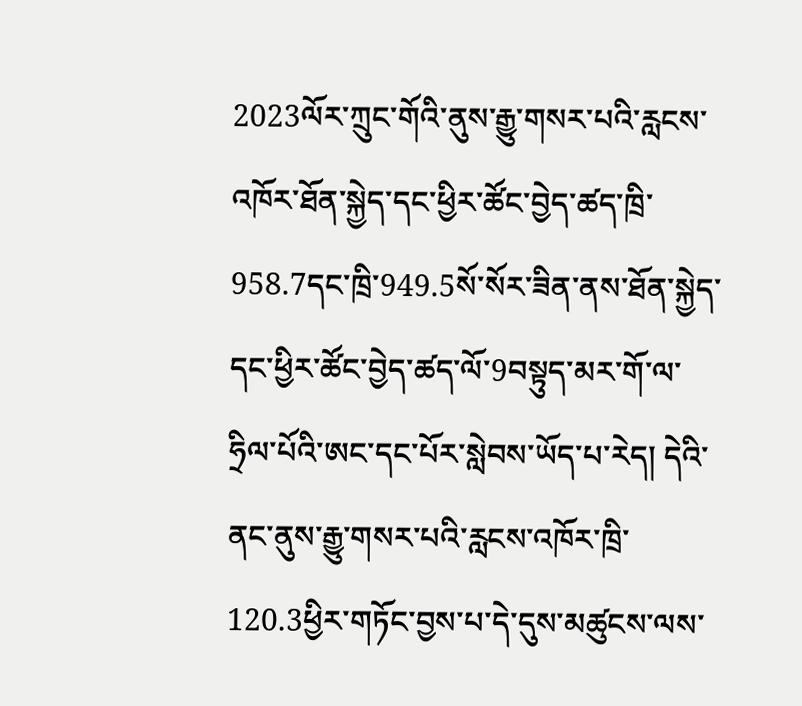2023ལོར་ཀྲུང་གོའི་ནུས་རྒྱུ་གསར་པའི་རླངས་འཁོར་ཐོན་སྐྱེད་དང་ཕྱིར་ཚོང་བྱེད་ཚད་ཁྲི་958.7དང་ཁྲི་949.5སོ་སོར་ཟིན་ནས་ཐོན་སྐྱེད་དང་ཕྱིར་ཚོང་བྱེད་ཚད་ལོ་9བསྟུད་མར་གོ་ལ་ཧྲིལ་པོའི་ཨང་དང་པོར་སླེབས་ཡོད་པ་རེད། དེའི་ནང་ནུས་རྒྱུ་གསར་པའི་རླངས་འཁོར་ཁྲི་120.3ཕྱིར་གཏོང་བྱས་པ་དེ་དུས་མཚུངས་ལས་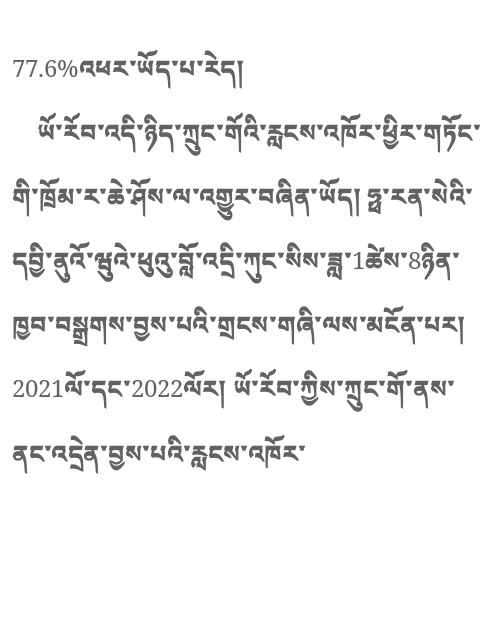77.6%འཕར་ཡོད་པ་རེད།
    ཡོ་རོབ་འདི་ཉིད་ཀྲུང་གོའི་རླངས་འཁོར་ཕྱིར་གཏོང་གི་ཁྲོམ་ར་ཆེ་ཤོས་ལ་འགྱུར་བཞིན་ཡོད། ཧྥ་རན་སེའི་དབྱི་ནུའོ་ཝུའེ་ཕུའུ་བློ་འདྲི་ཀུང་སིས་ཟླ་1ཚེས་8ཉིན་ཁྱབ་བསྒྲགས་བྱས་པའི་གྲངས་གཞི་ལས་མངོན་པར། 2021ལོ་དང་2022ལོར། ཡོ་རོབ་ཀྱིས་ཀྲུང་གོ་ནས་ནང་འདྲེན་བྱས་པའི་རླངས་འཁོར་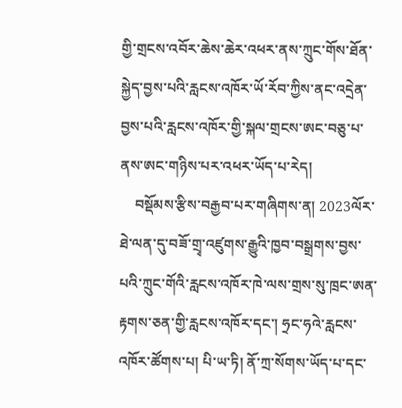གྱི་གྲངས་འབོར་ཆེས་ཆེར་འཕར་ནས་ཀྲུང་གོས་ཐོན་སྐྱེད་བྱས་པའི་རླངས་འཁོར་ཡོ་རོབ་ཀྱིས་ནང་འདྲེན་བྱས་པའི་རླངས་འཁོར་གྱི་སྐལ་གྲངས་ཨང་བཅུ་པ་ནས་ཨང་གཉིས་པར་འཕར་ཡོད་པ་རེད།
    བསྡོམས་རྩིས་བརྒྱབ་པར་གཞིགས་ན། 2023ལོར་ཐེ་ལན་དུ་བཟོ་གྲྭ་འཛུགས་རྒྱུའི་ཁྱབ་བསྒྲགས་བྱས་པའི་ཀྲུང་གོའི་རླངས་འཁོར་ཁེ་ལས་གྲས་སུ་ཁྲང་ཨན་རྟགས་ཅན་གྱི་རླངས་འཁོར་དང་། ཧྲང་ཧའེ་རླངས་འཁོར་ཚོགས་པ། པི་ཡ་ཏི། ནོ་ཀྲ་སོགས་ཡོད་པ་དང་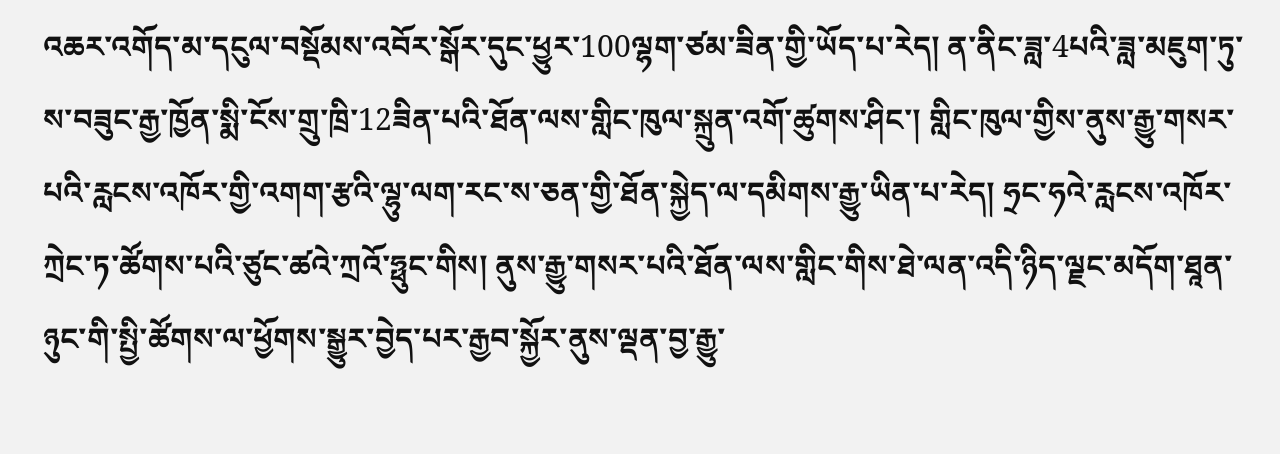འཆར་འགོད་མ་དངུལ་བསྡོམས་འབོར་སྒོར་དུང་ཕྱུར་100ལྷག་ཙམ་ཟིན་གྱི་ཡོད་པ་རེད། ན་ནིང་ཟླ་4པའི་ཟླ་མཇུག་ཏུ་ས་བཟུང་རྒྱ་ཁྱོན་སྨི་ངོས་གྲུ་ཁྲི་12ཟིན་པའི་ཐོན་ལས་གླིང་ཁུལ་སྐྲུན་འགོ་ཚུགས་ཤིང་། གླིང་ཁུལ་གྱིས་ནུས་རྒྱུ་གསར་པའི་རླངས་འཁོར་གྱི་འགག་རྩའི་ལྷུ་ལག་རང་ས་ཅན་གྱི་ཐོན་སྐྱེད་ལ་དམིགས་རྒྱུ་ཡིན་པ་རེད། ཧྲང་ཧའེ་རླངས་འཁོར་ཀྲེང་ཏ་ཚོགས་པའི་ཙུང་ཚའེ་ཀྲའོ་ཧྥུང་གིས། ནུས་རྒྱུ་གསར་པའི་ཐོན་ལས་གླིང་གིས་ཐེ་ལན་འདི་ཉིད་ལྗང་མདོག་ཐཱན་ཉུང་གི་སྤྱི་ཚོགས་ལ་ཕྱོགས་སྒྱུར་བྱེད་པར་རྒྱབ་སྐྱོར་ནུས་ལྡན་བྱ་རྒྱུ་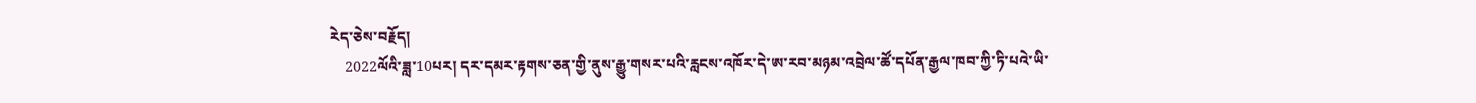རེད་ཅེས་བརྗོད།
    2022ལོའི་ཟླ་10པར། དར་དམར་རྟགས་ཅན་གྱི་ནུས་རྒྱུ་གསར་པའི་རླངས་འཁོར་དེ་ཨ་རབ་མཉམ་འབྲེལ་ཚོ་དཔོན་རྒྱལ་ཁབ་ཀྱི་ཏི་པའེ་ཡི་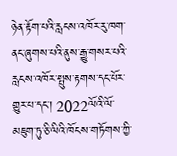ཉེན་རྟོག་པའི་རླངས་འཁོར་རུ་ཁག་ནང་ཞུགས་པའི་ནུས་རྒྱུ་གསར་པའི་རླངས་འཁོར་སྤུས་རྟགས་དང་པོར་གྱུར་པ་དང་། 2022ལོའི་ལོ་མཇུག་ཏུ་ཅི་ལིའི་ཁོངས་གཏོགས་ཀྱི་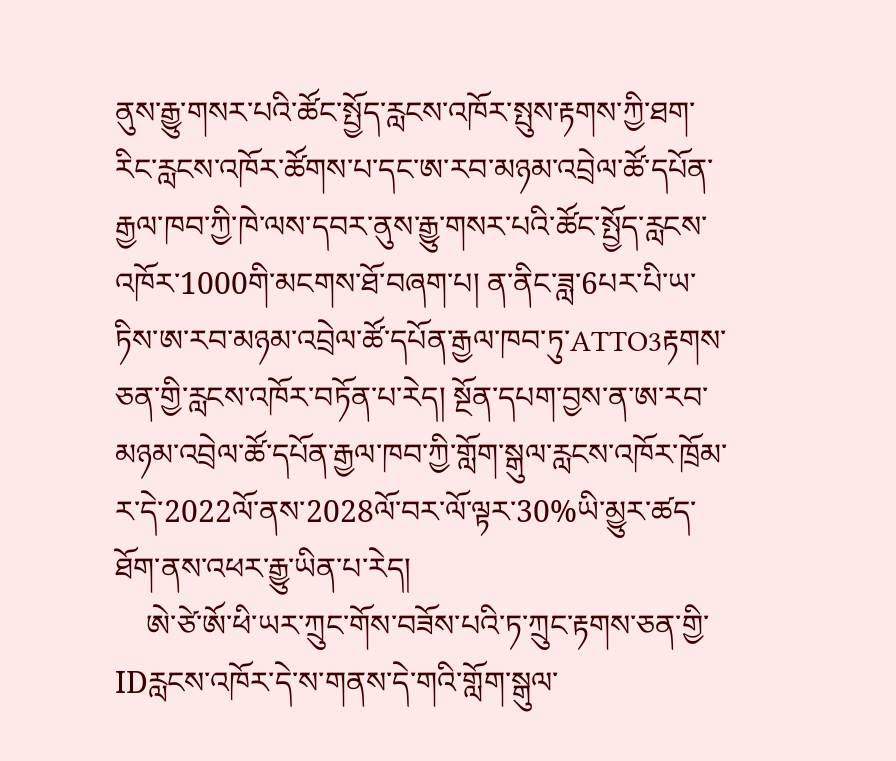ནུས་རྒྱུ་གསར་པའི་ཚོང་སྤྱོད་རླངས་འཁོར་སྤུས་རྟགས་ཀྱི་ཐག་རིང་རླངས་འཁོར་ཚོགས་པ་དང་ཨ་རབ་མཉམ་འབྲེལ་ཚོ་དཔོན་རྒྱལ་ཁབ་ཀྱི་ཁེ་ལས་དབར་ནུས་རྒྱུ་གསར་པའི་ཚོང་སྤྱོད་རླངས་འཁོར་1000གི་མངགས་ཐོ་བཞག་པ། ན་ནིང་ཟླ་6པར་པི་ཡ་ཏིས་ཨ་རབ་མཉམ་འབྲེལ་ཚོ་དཔོན་རྒྱལ་ཁབ་ཏུ་ATTO3རྟགས་ཅན་གྱི་རླངས་འཁོར་བཏོན་པ་རེད། སྔོན་དཔག་བྱས་ན་ཨ་རབ་མཉམ་འབྲེལ་ཚོ་དཔོན་རྒྱལ་ཁབ་ཀྱི་གློག་སྒུལ་རླངས་འཁོར་ཁྲོམ་ར་དེ་2022ལོ་ནས་2028ལོ་བར་ལོ་ལྟར་30%ཡི་མྱུར་ཚད་ཐོག་ནས་འཕར་རྒྱུ་ཡིན་པ་རེད།
    ཨེ་ཙེ་ཨོ་ཕི་ཡར་ཀྲུང་གོས་བཟོས་པའི་ཏ་ཀྲུང་རྟགས་ཅན་གྱི་IDརླངས་འཁོར་དེ་ས་གནས་དེ་གའི་གློག་སྒུལ་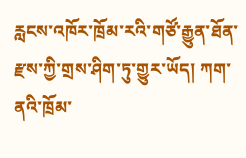རླངས་འཁོར་ཁྲོམ་རའི་གཙོ་རྒྱུན་ཐོན་རྫས་ཀྱི་གྲས་ཤིག་ཏུ་གྱུར་ཡོད། ཀག་ནའི་ཁྲོམ་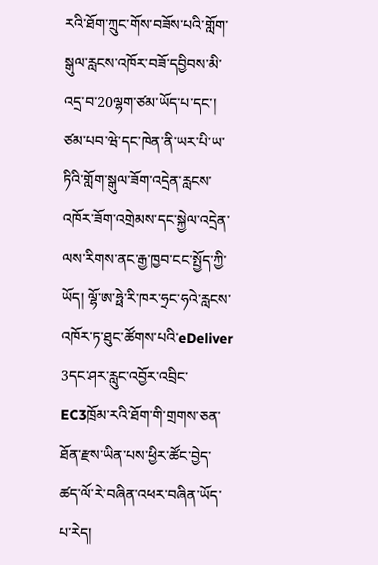རའི་ཐོག་ཀྲུང་གོས་བཟོས་པའི་གློག་སྒུལ་རླངས་འཁོར་བཟོ་དབྱིབས་མི་འདྲ་བ་20ལྷག་ཙམ་ཡོད་པ་དང་། ཙམ་པབ་ཝེ་དང་ཁེན་ནི་ཡར་པི་ཡ་ཏིའི་གློག་སྒུལ་ཟོག་འདྲེན་རླངས་འཁོར་ཟོག་འགྲེམས་དང་སྐྱེལ་འདྲེན་ལས་རིགས་ནང་རྒྱ་ཁྱབ་ངང་སྤྱོད་ཀྱི་ཡོད། ལྷོ་ཨ་ཧྥེ་རི་ཁར་ཧྲང་ཧའེ་རླངས་འཁོར་ཏ་ཐུང་ཚོགས་པའི་eDeliver 3དང་ཤར་རླུང་འབྱོར་འབྲིང་EC3ཁྲོམ་རའི་ཐོག་གི་གྲགས་ཅན་ཐོན་རྫས་ཡིན་པས་ཕྱིར་ཚོང་བྱེད་ཚད་ལོ་རེ་བཞིན་འཕར་བཞིན་ཡོད་པ་རེད།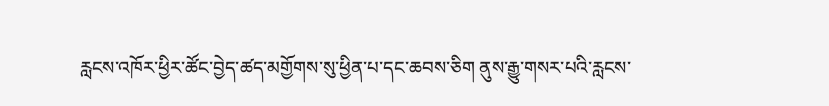རླངས་འཁོར་ཕྱིར་ཚོང་བྱེད་ཚད་མགྱོགས་སུ་ཕྱིན་པ་དང་ཆབས་ཅིག ནུས་རྒྱུ་གསར་པའི་རླངས་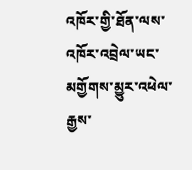འཁོར་གྱི་ཐོན་ལས་འཁོར་འབྲེལ་ཡང་མགྱོགས་མྱུར་འཕེལ་རྒྱས་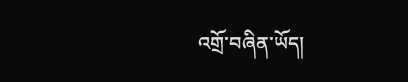འགྲོ་བཞིན་ཡོད།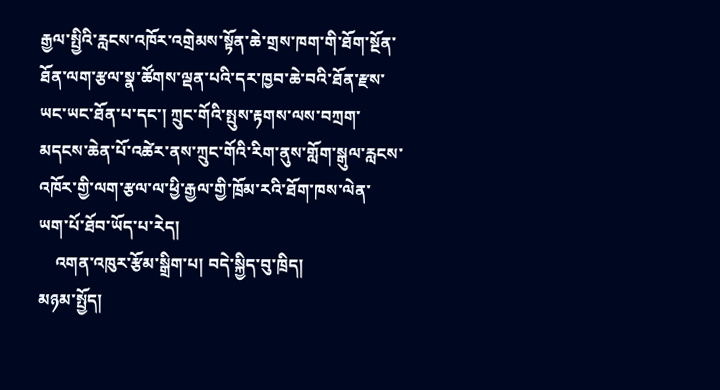རྒྱལ་སྤྱིའི་རླངས་འཁོར་འགྲེམས་སྟོན་ཆེ་གྲས་ཁག་གི་ཐོག་སྔོན་ཐོན་ལག་རྩལ་སྣ་ཚོགས་ལྡན་པའི་དར་ཁྱབ་ཆེ་བའི་ཐོན་རྫས་ཡང་ཡང་ཐོན་པ་དང་། ཀྲུང་གོའི་སྤུས་རྟགས་ལས་བཀྲག་མདངས་ཆེན་པོ་འཚེར་ནས་ཀྲུང་གོའི་རིག་ནུས་གློག་སྒུལ་རླངས་འཁོར་གྱི་ལག་རྩལ་ལ་ཕྱི་རྒྱལ་གྱི་ཁྲོམ་རའི་ཐོག་ཁས་ལེན་ཡག་པོ་ཐོབ་ཡོད་པ་རེད།
    འགན་འཁུར་རྩོམ་སྒྲིག་པ། བདེ་སྐྱིད་བུ་ཁྲིད།
མཉམ་སྤྱོད།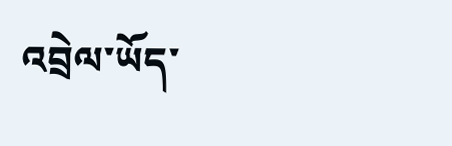འབྲེལ་ཡོད་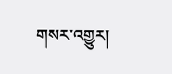གསར་འགྱུར།